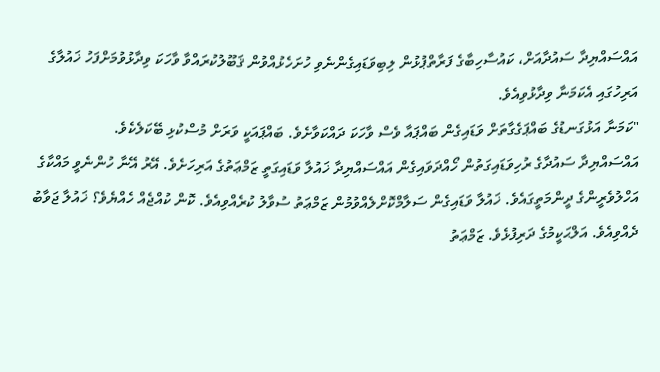އައްސައްޔިދާ ސައުދާއަށް، ކައުސާހިބާގެ ފަރާތްޕުޅުން ލިބިވަޑައިގެންނެވި ހުށަހެޅުއްވުން ޤަބޫލުކުރައްވާ ވާހަކަ ވިދާޅުވުމަށްފަހު ޚައުލާގެ އަރިހުގައި އެކަމަނާ ވިދާޅުވިއެވެ.
"ކަމަނާ އަޅުގަނޑުގެ ބައްޕަގެގާތަށް ވަޑައިގެން ބައްޕައާ ވެސް ވާހަކަ ދައްކަވާށެވެ. ބައްޕައަކީ ވަރަށް މުސްކުޅި ބޭކަލެކެވެ.
އައްސައްޔިދާ ސައުދާގެ ރުހިވަޑައިގަތުން ހޯއްދަވައިގެން އައްސައްޔިދާ ޚައުލާ ވަޑައިގަތީ ޒަމްޢަތުގެ އަރިހަށެވެ. އޭރު އޭނާ ހުންނެވީ މައްކާގެ އަހްލުވެރީންގެ ދީންމަތީގައެވެ. ޚައުލާ ވަޑައިގެން ސަލާމްކޮށްލެއްވުމުން ޒަމްޢަތު ސުވާލު ކުރެއްވިއެވެ. ކޮން ކުއްޖެއް ހެއްޔެވެ؟ ޚައުލާ ޖަވާބު ދެއްވިއެވެ. އަލްޙަކީމުގެ ދަރިފުޅެވެ. ޒަމްޢަތު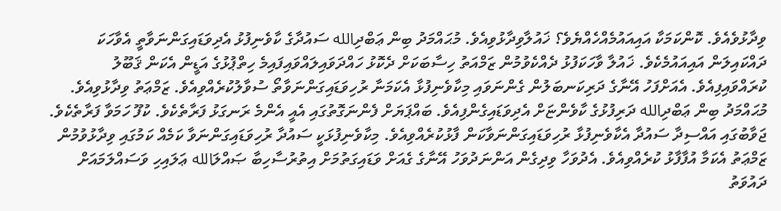ވިދާޅުވެއެވެ. ކޮންކަމަކާ އައިއައުމެއްހެއްޔެވެ؟ ޚައުލާވިދާޅުވިއެވެ. މުޙައްމަދު ބިން ޢަބްދިالله ސައުދާގެ ކާވެނިފުޅު އެދިވަޑައިގަންނަވާތީ އެވާހަކަ ދައްކައިލަން އައިއައުމެކެވެ. ޚައުލާ ވާހަކަފުޅު ދެއްކެވުމުން ޒަމްއަތު ހިސާބަކަށް ދެކޮޅު ހައްދަވައިލައްވައިފައިމެ ހިތްޕުޅުގެ އަޑީން އެކަން ޤަބޫލު ކުރައްވައިފިއެވެ. އެއަށްފަހު އޭނާގެ ދަރިކަނބަލުން ގެންނަވައި މިކާވެނިފުޅާ އެކަމަނާ ރުހިވަޑައިގަންނަވާތޯ ސުވާލުކުރެއްވިއެވެ. ޒަމްޢަތު ވިދާޅުވިއެވެ. މުޙައްމަދު ބިން ޢަބްދިالله ދަރިފުޅުގެ ކާވެންޏަށް އެދިވަޑައިގެންފިއެވެ. ބައްޕަޔަށް ފެންނަގޮތުގައި އެއީ އެންމެ ރަނގަޅު ފަރާތެކެވެ. ކުފޫ ހަމަވާ ފަރާތެކެވެ. ޖަވާބުގައި އައްސިދާ ސައުދާ އެކާވެނިފުޅާ ރުހިވަޑައިގަންނަވާކަން ފާޅުކުރެއްވިއެވެ. މިކާވެނިފުޅަކީ ސައުދާ ރުހިވަޑައިގަންނަވާ ކަމެއް ކަމުގައި ވިދާޅުވުމުން ޒަމްޢަތު އެކަމާ އުފާފާޅު ކުރެއްވިއެވެ. އެދުވަހާ ވިދިގެން އަންނަދުވަހު އޭނާގެ ގެއަށް ވަޑައިގަތުމަށް އިތުރުސާހިބާ ޞައްލަالله ޢަލައިހި ވަސައްލަމައަށް ދައުވަތު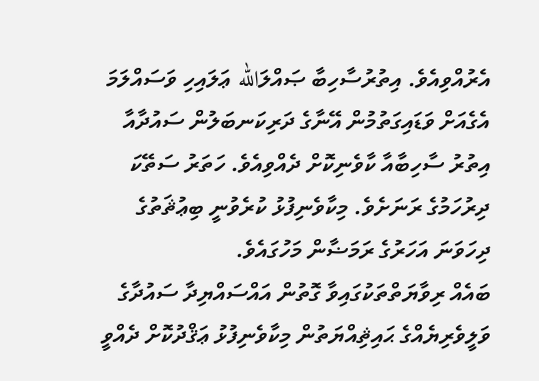އެރުއްވިއެވެ. އިތުރުސާހިބާ ޞައްލަالله ޢަލައިހި ވަސައްލަމަ އެގެއަށް ވަޑައިގަތުމުން އޭނާގެ ދަރިކަނބަލުން ސައުދާއާ އިތުރު ސާހިބާއާ ކާވެނިކޮށް ދެއްވިއެވެ. ހަތަރު ސަތޭކަ ދިރުހަމުގެ ރަނަށެވެ. މިކާވެނިފުޅު ކުރެވުނީ ބިޢުޘަތުގެ ދިހަވަނަ އަހަރުގެ ރަމަޟާން މަހުގައެވެ.
ބައެއް ރިވާޔަތްތަކުގައިވާ ގޮތުން އައްސައްޔިދާ ސައުދާގެ ވަލީވެރިޔެއްގެ ޙައިޘިއްޔަތުން މިކާވެނިފުޅު ޢަޤްދުކޮށް ދެއްވީ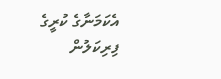އެކަމަނާގެ ކުރީގެ ފިރިކަލުން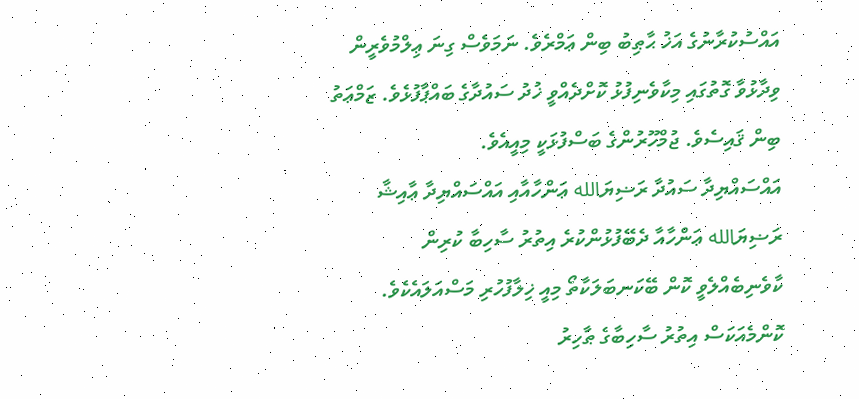އައްސުކުރާނުގެ އަޚު ޙާޠިބު ބިން ޢަމްރެވެ. ނަމަވެސް ގިނަ ޢިލްމުވެރީން ވިދާޅުވާ ގޮތުގައި މިކާވެނިފުޅު ކޮށްދެއްވީ ޚުދު ސައުދާގެ ބައްޕާފުޅެވެ. ޒަމްޢަތު ބިން ޤައިސެވެ. ޖުމްހޫރުންގެ ބަސްފުޅަކީ މިއީއެވެ.
އައްސައްޔިދާ ސައުދާ ރަޟިޔަالله ޢަންހާއާއި އައްސައްޔިދާ ޢާއިޝާ ރަޟިޔަالله ޢަންހާއާ ދެބޭފުޅުންކުރެ އިތުރު ސާހިބާ ކުރިން ކާވެނިބެއްލެވީ ކޮން ބޭކަނބަލަކާތޯ މިއީ ޚިލާފުހުރި މަސްއަލައެކެވެ. ކޮންމެއަކަސް އިތުރު ސާހިބާގެ ޠާހިރު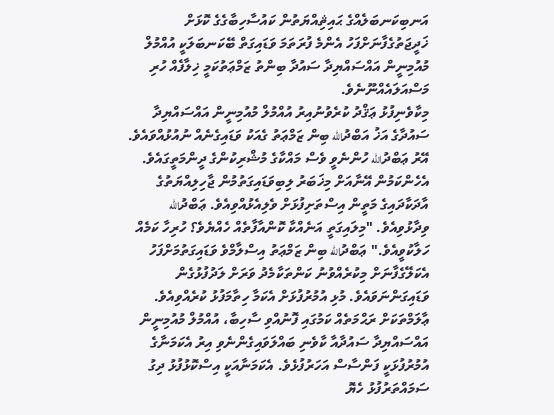އަނބިކަނބަލެއްގެ ޙައިޘިއްޔަތުން ކައުސާހިބާގެގެ ކޮޅަށް ޚަދީޖަތުގެފާނަށްފަހު އެންމެ ފުރަތަމަ ވަޑައިގަތް ބޭކަނބަލަކީ އުއްމުލް މުއުމިނީން އައްސައްޔިދާ ސައުދާ ބިންތު ޒަމްޢަތުކަމީ ޚިލާފެއް ހުރި މަސްއަލައެއްނޫނެވެ.
މިކާވެނިފުޅު ޢަޤްދު ކުރެވުނުއިރު އުއްމުލް މުއުމިނީން އައްސައްޔިދާ ސައުދާގެ އަޚު އަބްދުالله ބިން ޒަމްޢަތު ގެއަކު ވަޑައިގެނެއް ނުއުޅުއްވައެވެ. އޭރު ޢަބްދުالله ހުންނެވީ ވެސް މައްކާގެ މުޝްރިކުންގެ ދީންމަތީގައެވެ. އެހެންކަމުން އޭނާއަށް މިޚަބަރު ލިބިވަޑައިގަތުމުން ޖާހިލިއްޔަތުގެ އާދަކާދައިގެ މަތީން އިސްތަށިފުޅަށް ވެލިއެޅުއްވިއެވެ. ޢަބްދުالله ވިދާޅުވިއެވެ. "މިލައިގަތީ އަނެއްކާ ކޮންއާފާތެއް ހެއްޔެވެ؟ ހުރިހާ ކަމެއް ހަލާކުވީއެވެ." ޢަބްދުالله ބިން ޒަމްޢަތު އިސްލާމްވެ ވަޑައިގަތުމަށްފަހު އެކަލޭގެފާނަށް މިކުރެއްވުނު ކަންތަކާމެދު ވަރަށް ލަދުފުޅުގެން ވަޑައިގަންނަވައެވެ. މުޅި އުމުރުފުޅަށް އެކަމާ ހިތާމަފުޅު ކުރެއްވިއެވެ.
ޢާލަމްތަކަށް ރަޙްމަތެއް ކަމުގައި ފޮނުއްވި ސާހިބާ، އުއްމުލް މުއުމިނީން އައްސައްޔިދާ ސައުދާއާ ކާވެނި ބައްލަވައިގެންނެވި އިރު އެކަމަނާގެ އުމުރުފުޅަކީ ފަންސާސް އަހަރުފުޅެވެ. އެކަމަނާއަކީ އިސްކޮޅުފުޅު ދިގު ސަމައްތަރުފުޅު ހެޔޮ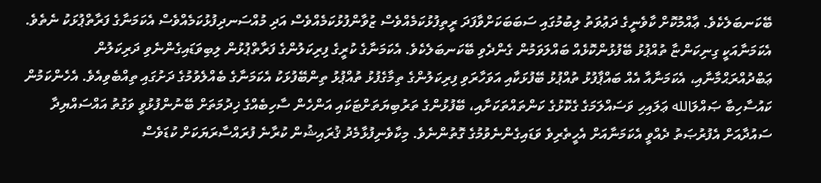ބޭކަނބަލެކެވެ. ޢާއްމުކޮށް ކާވެނީގެ ދަޢުވަތު ލިބުމުގައި ސަބަބަކަށްވާފަދަ ރީތިފުޅުކަމެއްވެސް ޒުވާންފުޅުކަމެއްވެސް އަދި މުއްސަނދިފުޅުކަމެއްވެސް އެކަމަނާގެ ފަރާތްޕުޅަކު ނެތެވެ. އެކަމަނާއަކީ ގިނިކަންޏާ ތުއްޕުޅު ބޭފުޅުންކޮޅެއް ބައްލަވަމުން ގެންދެވި ބޭކަނބަލެކެވެ. އެކަމަނާގެ ކުރީގެ ފިރިކަލުންގެ ފަރާތްޕުޅުން ލިބިވަޑައިގެންނެވި ދަރިކަލުން ޢަބްދުއްރަޙްމާނާއި، އެކަމަނާއާ އެއް ބައްޕާފުޅު ތުއްޕުޅު ބޭފުޅަކާއި އަވަހާރަވި ފިރިކަލުންގެ ތިމާގެފުޅު ތުއްޕުޅު ތިންބޭފުޅަކު އެކަމަނާގެ ބެއްލެވުމުގެ ދަށުގައި ތިއްބެވިއެވެ. އެހެންކަމުން ކައުސާހިބާ ޞައްލަالله ޢަލައިހި ވަސައްލަމަގެ ގެކޮޅުގެ ކަންތައްތަކަށާއި، ބޭފުޅުންގެ ތަރުބިޔަތަށްޓަކައި އަންހެން ސާހިބެއްގެ ޚިދުމަތަށް ބޭނުންފުޅުވީ ވަގުތު އައްސައްޔިދާ ސައުދާއަށް އެފުރުޞަތު ދެއްވީ އެކަމަނާއަށް އެހީތެރިވެ ވަޑައިގެންނެވުމުގެ ގޮތުންނެވެ. މިކާވެނިފުޅާމެދު ޤުރައިޝުން ކުރާނެ ފުރައްސާރަޔަކަށް ކުޑަވެސް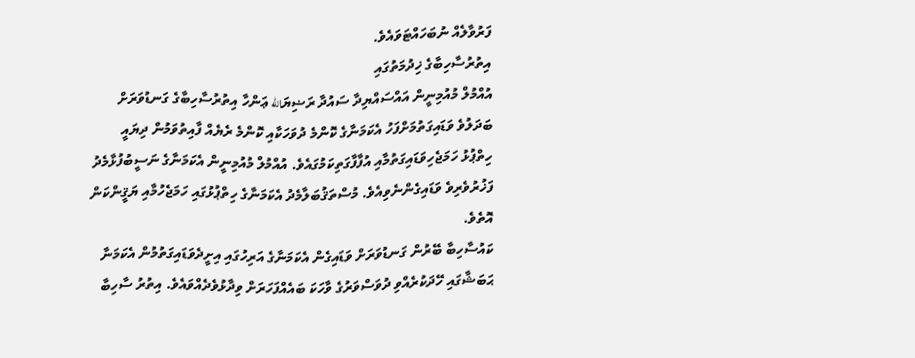ފަރުވާލެއް ނުބަހައްޓަވައެވެ.
އިތުރުސާހިބާގެ ޚިދުމަތުގައި
އުއްމުލް މުއުމިނީން އައްސައްޔިދާ ސައުދާ ރަޟިޔަالله ޢަންހާ އިތުރުސާހިބާގެ ގަނޑުވަރަށް ބަދަލުވެ ވަޑައިގަތުމަށްފަހު އެކަމަނާގެ ކޮންމެ ދުވަހަކާއި ކޮންމެ ރެޔެއް ފާއިތުވަމުން ދިޔައީ ހިތްޕުޅު ހަމަޖެހިވަޑައިގަތުމާއި އުފާފާގަތިކަމުގައެވެ. އުއްމުލް މުއުމިނީން އެކަމަނާގެ ނަސީބުފުޅާމެދު ފަޚުރުވެރިވެ ވަޑައިގެންނެވިއެވެ. މުސްތަޤުބަލާމެދު އެކަމަނާގެ ހިތްޕުޅުގައި ހަމަޖެހުމާއި ޔަޤީންކަން އޮތެވެ.
ކައުސާހިބާ ބޭރުން ގަނޑުވަރަށް ވަޑައިގެން އެކަމަނާގެ އަރިހުގައި އިށީދެވަޑައިގަތުމުން އެކަމަނާ ޙަބަޝާގައި ހޭދަކުރެއްވި ދުވަސްވަރުގެ ވާހަކަ ބައެއްފަހަރަށް ވިދާޅުވެދެއްވައެވެ. އިތުރު ސާހިބާ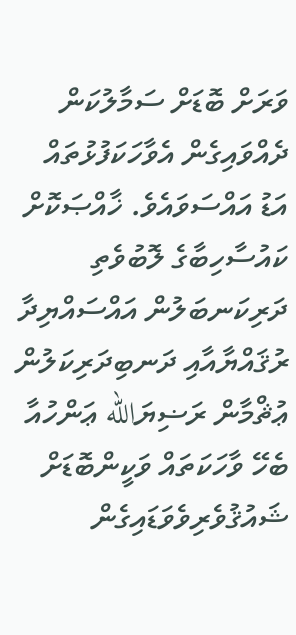ވަރަށް ބޮޑަށް ސަމާލުކަން ދެއްވައިގެން އެވާހަކަފުޅުތައް އަޑު އައްސަވައެވެ. ޚާއްޞަކޮށް ކައުސާހިބާގެ ލޮބުވެތި ދަރިކަނބަލުން އައްސައްޔިދާ ރުޤައްޔާއާއި ދަނބިދަރިކަލުން ޢުޘްމާން ރަޟިޔަالله ޢަންހުއާ ބެހޭ ވާހަކަތައް ވަކީންބޮޑަށް ޝައުޤުވެރިވެވަޑައިގެން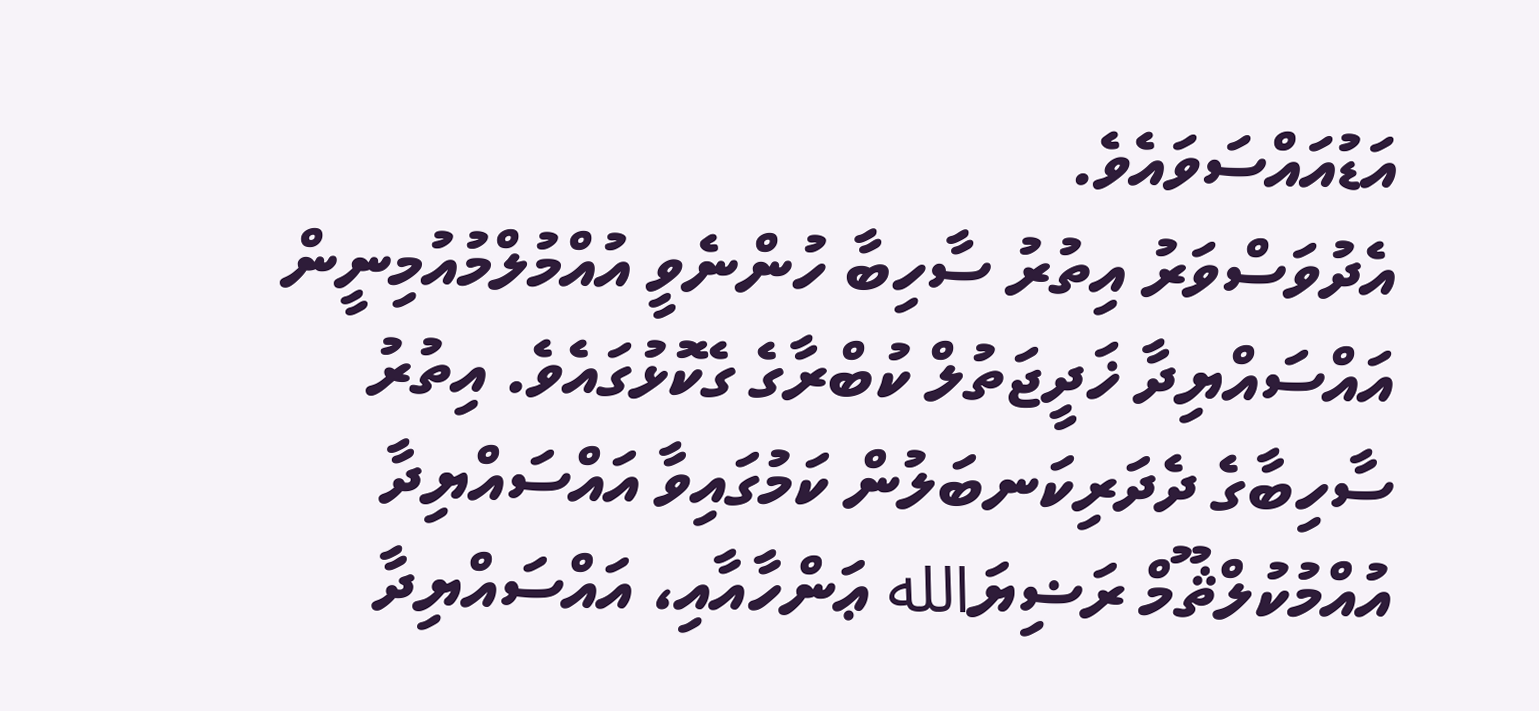އަޑުއައްސަވައެވެ.
އެދުވަސްވަރު އިތުރު ސާހިބާ ހުންނެވީ އުއްމުލްމުއުމިނީން އައްސައްޔިދާ ޚަދީޖަތުލް ކުބްރާގެ ގެކޮޅުގައެވެ. އިތުރު ސާހިބާގެ ދެދަރިކަނބަލުން ކަމުގައިވާ އައްސައްޔިދާ އުއްމުކުލްޘޫމް ރަޟިޔަالله ޢަންހާއާއި، އައްސައްޔިދާ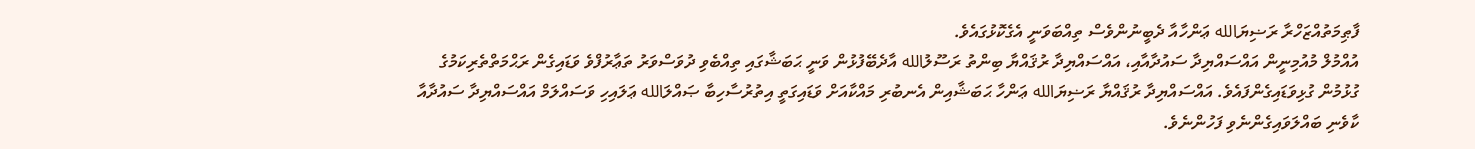ފާޠިމަތުއްޒަހްރާ ރަޟިޔަالله ޢަންހާއާ ދެބީނުންވެސް ތިއްބަވަނީ އެގެކޮޅުގައެވެ.
އުއްމުލް މުއުމިނީން އައްސައްޔިދާ ސައުދާއާއި، އައްސައްޔިދާ ރުޤައްޔާ ބިންތު ރަސޫލުالله އާދެބޭފުޅުން ވަނީ ޙަބަޝާގައި ތިއްބެވި ދުވަސްވަރު ތަޢާރުފްވެ ވަޑައިގެން ރަޙްމަތްތެރިކަމުގެ ގުޅުމުން ގުޅިވަޑައިގެންފައެވެ. އައްސައްޔިދާ ރުޤައްޔާ ރަޟިޔަالله ޢަންހާ ޙަބަޝާއިން އެނބުރި މައްކާއަށް ވަޑައިގަތީ އިތުރުސާހިބާ ޞައްލަالله ޢަލައިހި ވަސައްލަމް އައްސައްޔިދާ ސައުދާއާ ކާވެނި ބައްލަވައިގެންނެވި ފަހުންނެވެ.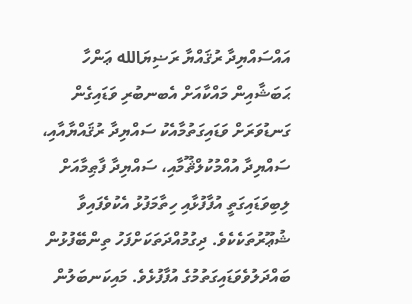އައްސައްޔިދާ ރުޤައްޔާ ރަޟިޔަالله ޢަންހާ ޙަބަޝާއިން މައްކާއަށް އެބނބުރި ވަޑައިގެން ގަނޑުވަރަށް ވަޑައިގަތުމާއެކު ސައްޔިދާ ރުޤައްޔާއާއި، ސައްޔިދާ އުއްމުކުލްޘޫމާއި، ސައްޔިދާ ފާޠިމާއަށް ލިބިވަޑައިގަތީ އުފާފުޅާއި ހިތާމަފުޅު އެކުވެފައިވާ ޝުޢޫރުތަކެކެވެ. ދިގުމުއްދަތަކަށްފަހު ތިންބޭފުޅުން ބައްދަލުވެވަޑައިގަތުމުގެ އުފާފުޅެވެ. މައިކަނބަލުން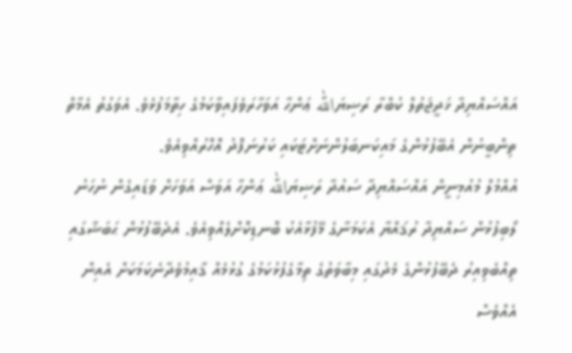އައްސައްޔިދާ ޚަދީޖަތުލް ކުބްރާ ރަޟިޔަالله ޢަންހާ އަވަހާރަވެފައިވާކަމުގެ ހިތާމަފުޅެވެ. އެވަގުތު އެމާތް ތިންބީނުން އެބޭފުޅުންގެ މައިކަނބަލުންނަށްޓަކައި ކަރުނަފޮދު އޮހޮރުއްވިއެވެ.
އުއްމުލް މުއުމިނީން އައްސައްޔިދާ ސައުދާ ރަޟިޔަالله ޢަންހާ އަވަސް އަވަހަށް ވަޑައިގެން ނުހަނު ލޯބިފުޅުން ސައްޔިދާ ރުޤައްޔާ އެކަމަނާގެ މޭފުޅާއެކު ބޮނޑިކޮށްލެއްވިއެވެ. އެދެބޭފުޅުން ޙަބަޝާގައި ތިއްބެވިއިރު ދެބޭފުޅުންގެ މެދުގައި މިބާވަތުގެ ތިމާގެފުޅުކަމުގެ ގުޅުމެއް ޤާއިމުވެދާނެކަމަކަށް އެއިން އެއްވެސް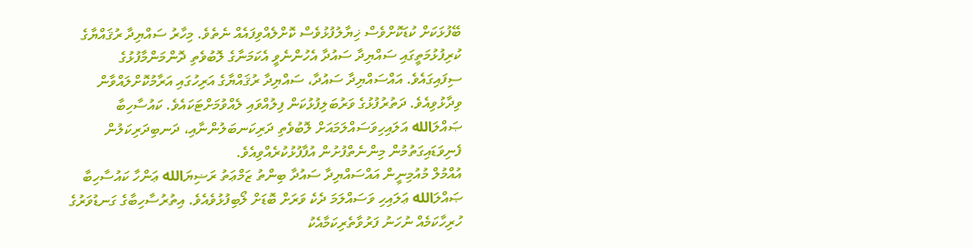ބޭފުޅަކަށް ކުޑަކޮށްވެސް ޚިޔާލުފުޅުވެސް ކޮށްލެއްވިފައެއް ނެތެވެ. މިހާރު ސައްޔިދާ ރުޤައްޔާގެ ކުރިފުޅުމަތީގައި ސައްޔިދާ ސައުދާ އެހުންނެވީ އެކަމަނާގެ ލޮބުވެތި ދޮންމަންމާފުޅުގެ ސިފައިގައެވެ. އައްސައްޔިދާ ސައުދާ، ސައްޔިދާ ރުޤައްޔާގެ އަރިހުގައި އަރާމުކޮށްލައްވާން ވިދާޅުވިއެވެ. ދަތުރުފުޅުގެ ވަރުބަލިފުޅުކަން ފިލުއްވައި ލެއްވުމަށްޓަކައެވެ. ކައުސާހިބާ ޞައްލަالله އަލައިހިވަސައްލަމައަށް ލޮބުވެތި ދަރިކަނބަލުންނާއި، ދަނބިދަރިކަލުން ފެނިވަޑައިގަތުމުން މިންނެތްފުށުން އުފާފުޅުކުރެއްވިއެވެ.
އުއްމުލް މުއުމިނީން އައްސައްޔިދާ ސައުދާ ބިންތު ޒަމްޢަތު ރަޟިޔަالله ޢަންހާ ކައުސާހިބާ ޞައްލަالله ޢަލައިހި ވަސައްލަމަ ދެކެ ވަރަށް ބޮޑަށް ލޯބިފުޅުވެއެވެ. އިތުރުސާހިބާގެ ގަނޑުވަރުގެ ހުރިހާކަމެއް ނުހަނު ފަރުވާތެރިކަމާއެކު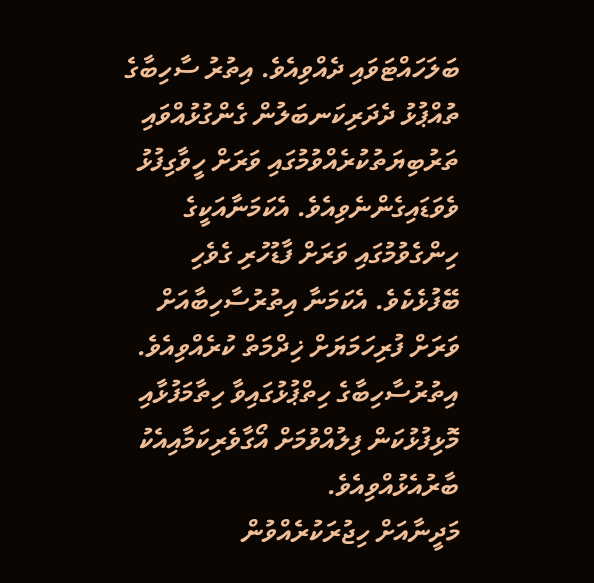ބަލަހައްޓަވައި ދެއްވިއެވެ. އިތުރު ސާހިބާގެ ތުއްޕުޅު ދެދަރިކަނބަލުން ގެންގުޅުއްވައި ތަރުބިޔަތުކުރެއްވުމުގައި ވަރަށް ހީވާގިފުޅު ވެވަޑައިގެންނެވިއެވެ. އެކަމަނާއަކީގެ ހިންގެވުމުގައި ވަރަށް ފާޑުހުރި ގެވެހި ބޭފުޅެކެވެ. އެކަމަނާ އިތުރުސާހިބާއަށް ވަރަށް ފުރިހަމަޔަށް ޚިދްމަތް ކުރެއްވިއެވެ. އިތުރުސާހިބާގެ ހިތްޕުޅުގައިވާ ހިތާމަފުޅާއި މޮޅިފުޅުކަން ފިލުއްވުމަށް އޯގާވެރިކަމާއިއެކު ބާރުއެޅުއްވިއެވެ.
މަދީނާއަށް ހިޖުރަކުރެއްވުން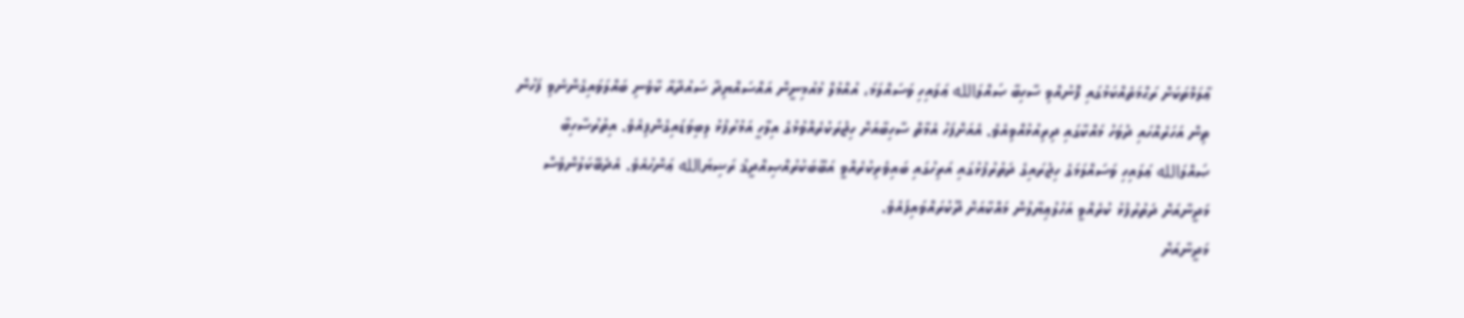ޢާލަމްތަކަށް ރަޙްމަތެއްކަމުގައި ފޮނުއްވި ސާހިބާ ޞައްލަالله ޢަލައިހި ވަސައްލަމަ، އުއްމުލް މުއުމިނީން އައްސައްޔިދާ ސައުދާއާ ކާވެނި ބައްލަވައިގެންނެވި ފަހުން ތިން އަހަރެއްހައި ދުވަހު މައްކާގައި ދިރިއުޅުއްވިއެވެ. އެއަށްފަހު އެމާތް ސާހިބާއަށް ހިޖުރަކުރެއްވުމުގެ އިލާހީ އަމުރުފުޅު ލިބިވަޑައިގެންފިއެވެ. އިތުރުސާހިބާ ޞައްލަالله ޢަލައިހި ވަސައްލަމަގެ ހިޖުރައިގެ ދަތުރުފުޅުގައި އަރިހުގައި ބައިވެރިކުރެއްވީ އަބޫބަކުރުއްޞިއްދީޤު ރަޟިޔަالله ޢަންހުއެވެ. އެދެބޭކަލުންވެސް މަދީނާއަށް ދަތުރުފުޅު ކުރެއްވީ އަހުލުޢިޔާލުން މައްކާއަށް ދޫކުރައްވައިފައެވެ.
މަދީނާއަށް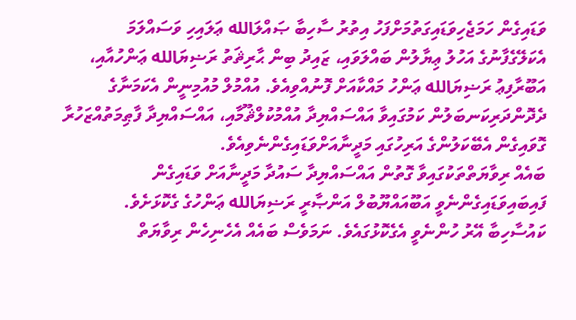ވަޑައިގެން ހަމަޖެހިވަޑައިގަތުމަށްފަހު އިތުރު ސާހިބާ ޞައްލަالله ޢަލައިހި ވަސައްލަމަ އެކަލޭގެފާނުގެ އަހުލު ޢިޔާލުން ބައްލަވައި، ޒައިދު ބިން ޙާރިޘަތު ރަޟިޔަالله ޢަންހުއާއި، އަބޫރާފިޢު ރަޟިޔަالله ޢަންހު މައްކާއަށް ފޮނުއްވިއެވެ. އުއްމުލް މުއުމިނީން އެކަމަނާގެ ދެދޮންދަރިކަނބަލުން ކަމުގައިވާ އައްސައްޔިދާ އުއްމުކުލްޘޫމާއި، އައްސައްޔިދާ ފާޠިމަތުއްޒަހުރާ ގޮވައިގެން އެބޭކަލުންގެ އަރިހުގައި މަދީނާއަށްވަޑައިގެންނެވިއެވެ.
ބައެއް ރިވާޔަތްތަކުގައިވާ ގޮތުން އައްސައްޔިދާ ސައުދާ މަދީނާއަށް ވަޑައިގެން ފައިބައިވަޑައިގެންނެވީ އަބޫއައްޔޫބުލް އަންޞާރީ ރަޟިޔަالله ޢަންހުގެ ގެކޮޅަށެވެ. ކައުސާހިބާ އޭރު ހުންނެވީ އެގެކޮޅުގައެވެ. ނަމަވެސް ބައެއް އެހެނިހެން ރިވާޔަތް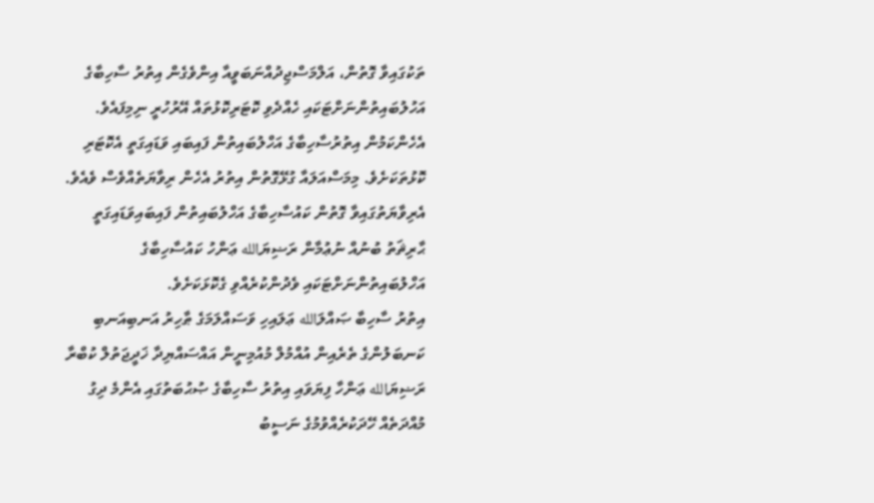ތަކުގައިވާ ގޮތުން، އަލްމަސްޖިދުއްނަބަވީއާ އިންވެގެން އިތުރު ސާހިބާގެ އަހުލުބައިތުންނަށްޓަކައި ހެއްދެވި ކޮޓަރިކޮޅުތައް އޭރުހުރީ ނިމިފައެވެ. އެހެންކަމުން އިތުރުސާހިބާގެ އަހްލުބައިތުން ފައިބައި ވަޑައިގަތީ އެކޮޓަރި ކޮޅުތަކަށެވެ. މިމަސްއަލައާ ގުޅޭގޮތުން އިތުރު އެހެން ރިވާޔަތެއްވެސް ވެއެވެ. އެރިވާޔަތުގައިވާ ގޮތުން ކައުސާހިބާގެ އަހްލުބައިތުން ފައިބައިވަޑައިގަތީ ޙާރިޘަތު ބުނުއް ނުޢުމާން ރަޟިޔަالله ޢަންހު ކައުސާހިބާގެ އަހްލުބައިތުންނަށްޓަކައި ވެދުންކުރެއްވި ގެކޮޅަކަށެވެ.
އިތުރު ސާހިބާ ޞައްލަالله ޢަލައިހި ވަސައްލަމަގެ ޠާހިރު އަނބިއަނބި ކަނބަލުންގެ ތެރެއިން އުއްމުލް މުއުމިނީން އައްސައްޔިދާ ޚަދީޖަތުލް ކުބްރާ ރަޟިޔަالله ޢަންހާ ފިޔަވައި އިތުރު ސާހިބާގެ ޞުޙުބަތުގައި އެންމެ ދިގު މުއްދަތެއް ހޭދަކުރެއްވުމުގެ ނަސީބު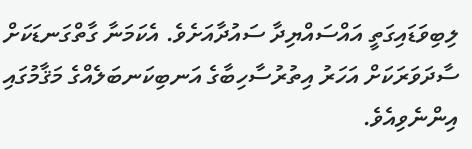ލިބިވަޑައިގަތީ އައްސައްޔިދާ ސައުދާއަށެވެ. އެކަމަނާ ގާތްގަނޑަކަށް ސާދަވަރަކަށް އަހަރު އިތުރުސާހިބާގެ އަނބިކަނބަލެއްގެ މަޤާމުގައި އިންނެވިއެވެ.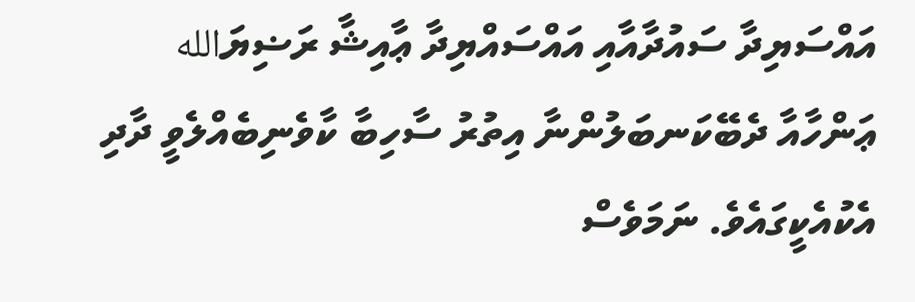އައްސަޔިދާ ސައުދާއާއި އައްސައްޔިދާ ޢާއިޝާ ރަޟިޔަالله ޢަންހާއާ ދެބޭކަނބަލުންނާ އިތުރު ސާހިބާ ކާވެނިބެއްލެވީ ދާދި އެކުއެކީގައެވެ. ނަމަވެސް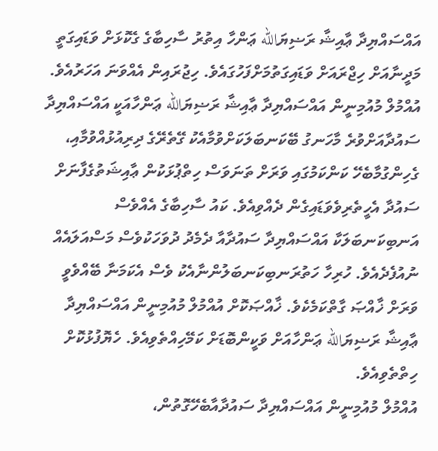އައްސައްޔިދާ ޢާއިޝާ ރަޟިޔަالله ޢަންހާ އިތުރު ސާހިބާގެ ގެކޮޅަށް ވަޑައިގަތީ މަދީނާއަށް ހިޖްރައަށް ވަޑައިގަތުމަށްފަހުގައެވެ. ހިޖުރައިން އެއްވަނަ އަހަރުއެވެ.
އުއްމުލް މުއުމިނީން އައްސައްޔިދާ ޢާއިޝާ ރަޟިޔަالله ޢަންހާއަކީ އައްސައްޔިދާ ސައުދާއަށްވުރެ މާހަނގު ބޭކަނބަލަކަށްވުމާއެކު ގޭތެރޭގެ ދިރިއުޅުއްވުމާއި، ގެހިންގުމާބެހޭ ކަންކަމުގައި ވަރަށް ތަނަވަސް ހިތްޕުޅަކުން ޢާއިޝަތުގެފާނަށް ސައުދާ އެހީތެރިވެވަޑައިގެން ދެއްވިއެވެ. ކައު ސާހިބާގެ އެއްވެސް އަނބިކަނބަލަކާ އައްސައްޔިދާ ސައުދާއާ ދެމެދު ދުވަހަކުވެސް މަސްއަލައެއް ނުއުފެދެއެވެ. ހުރިހާ ހަތުރަނބިކަނބަލުންނާއެކު ވެސް އެކަމަނާ ބޭއްވެވީ ވަރަށް ޚާއްޞަ ގާތްކަމެކެވެ. ޚާއްޞަކޮށް އުއްމުލް މުއުމިނީން އައްސައްޔިދާ ޢާއިޝާ ރަޟިޔަالله ޢަންހާއަށް ވަކީންބޮޑަށް ކަމޭހިއްތެވިއެވެ. ހެޔޮފުޅުކޮށް ހިތްތެވިއެވެ.
އުއްމުލް މުއުމިނީން އައްސައްޔިދާ ސައުދާއާބެހޭގޮތުން،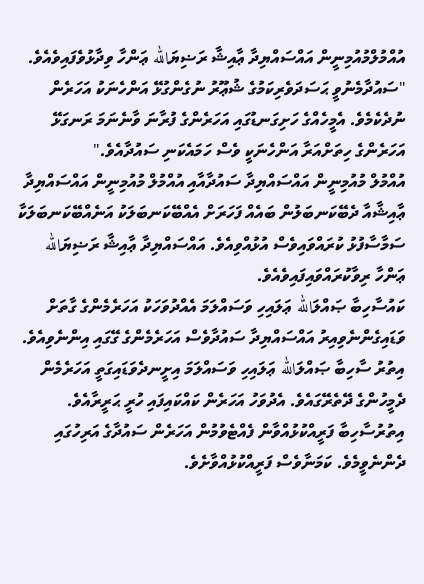އުއްމުލްމުއުމިނީން އައްސައްޔިދާ ޢާއިޝާ ރަޟިޔަالله ޢަންހާ ވިދާޅުވެފައިވެއެވެ.
"ސައުދާމެނުވީ ޙަސަދަވެރިކަމުގެ ޝުޢޫރު ނުގެންގުޅޭ އަންހެނަކު އަހަރެން ނުދެކެމެވެ. އެމީހެއްގެ ހަށިގަނޑުގައި އަހަރެންގެ ފުރާނަ ވާނެނަމަ ރަނގަޅޭ އަހަރެންގެ ހިތަށްއަރާ އަންހެނަކީ ވެސް ހަމައެކަނި ސައުދާއެވެ."
އުއްމުލް މުއުމިނީން އައްސައްޔިދާ ސައުދާއާއި އުއްމުލް މުއުމިނީން އައްސައްޔިދާ ޢާއިޝާއާ ދެބޭކަނބަލުން ބައެއް ފަހަރަށް އެއްބޭކަނބަލަކު އަނެއްބޭކަނބަލަކާ ސަމާސާފުޅު ކުރައްވައިވެސް އުޅުއްވިއެވެ. އައްސައްޔިދާ ޢާއިޝާ ރަޟިޔަالله ޢަންހާ ރިވާކުރައްވައިފައިވެއެވެ.
ކައުސާހިބާ ޞައްލަالله ޢަލައިހި ވަސައްލަމަ އެއްދުވަހަކު އަހަރެމެންގެ ގާތަށް ވަޑައިގެންނެވިއިރު އައްސައްޔިދާ ސައުދާވެސް އަހަރެމެންގެ ގޭގައި އިންނެވިއެވެ. އިތުރު ސާހިބާ ޞައްލަالله ޢަލައިހި ވަސައްލަމަ އިށީނދެވަޑައިގަތީ އަހަރެމެން ދެމީހުންގެ ދޭތެރޭގައެވެ. އެދުވަހު އަހަރެން ކައްކައިފައި ހުރީ ޙަރީރާއެވެ. އިތުރުސާހިބާ ފަރީއްކުޅުއްވާން ފެއްޓެވުމުން އަހަރެން ސައުދާގެ އަރިހުގައި ދެންނެވީމެވެ. ކަމަނާވެސް ފަރީއްކުޅުއްވާށެވެ.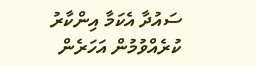ސައުދާ އެކަމާ އިންކާރު ކުރެއްވުމުން އަހަރެން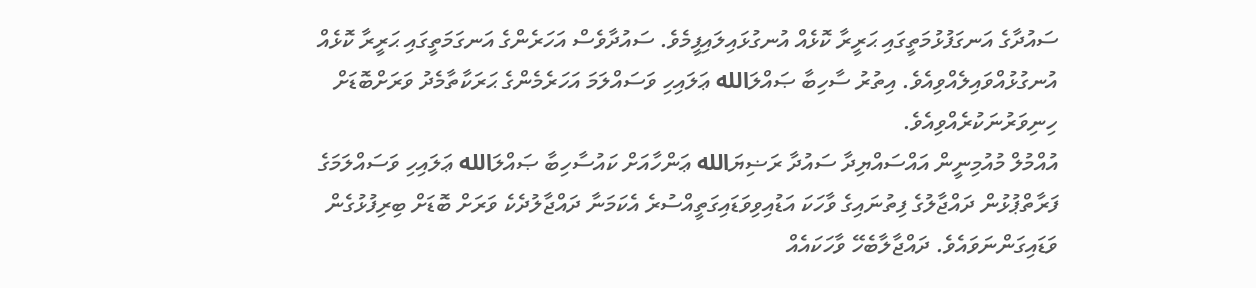ސައުދާގެ އަނގަފުޅުމަތީގައި ޙަރީރާ ކޮޅެއް އުނގުޅައިލައިފީމެވެ. ސައުދާވެސް އަހަރެންގެ އަނގަމަތީގައި ޙަރީރާ ކޮޅެއް އުނގުޅުއްވައިލެއްވިއެވެ. އިތުރު ސާހިބާ ޞައްލަالله ޢަލައިހި ވަސައްލަމަ އަހަރެމެންގެ ޙަރަކާތާމެދު ވަރަށްބޮޑަށް ހިނިވަރުނަކުރެއްވިއެވެ.
އުއްމުލް މުއުމިނީން އައްސައްޔިދާ ސައުދާ ރަޟިޔަالله ޢަންހާއަށް ކައުސާހިބާ ޞައްލަالله ޢަލައިހި ވަސައްލަމަގެ ފަރާތްޕުޅުން ދައްޖާލުގެ ފިތުނައިގެ ވާހަކަ އަޑުއިވިވަޑައިގަތީއްސުރެ އެކަމަނާ ދައްޖާލުދެކެ ވަރަށް ބޮޑަށް ބިރިފުޅުގެން ވަޑައިގަންނަވައެވެ. ދައްޖާލާބެހޭ ވާހަކައެއް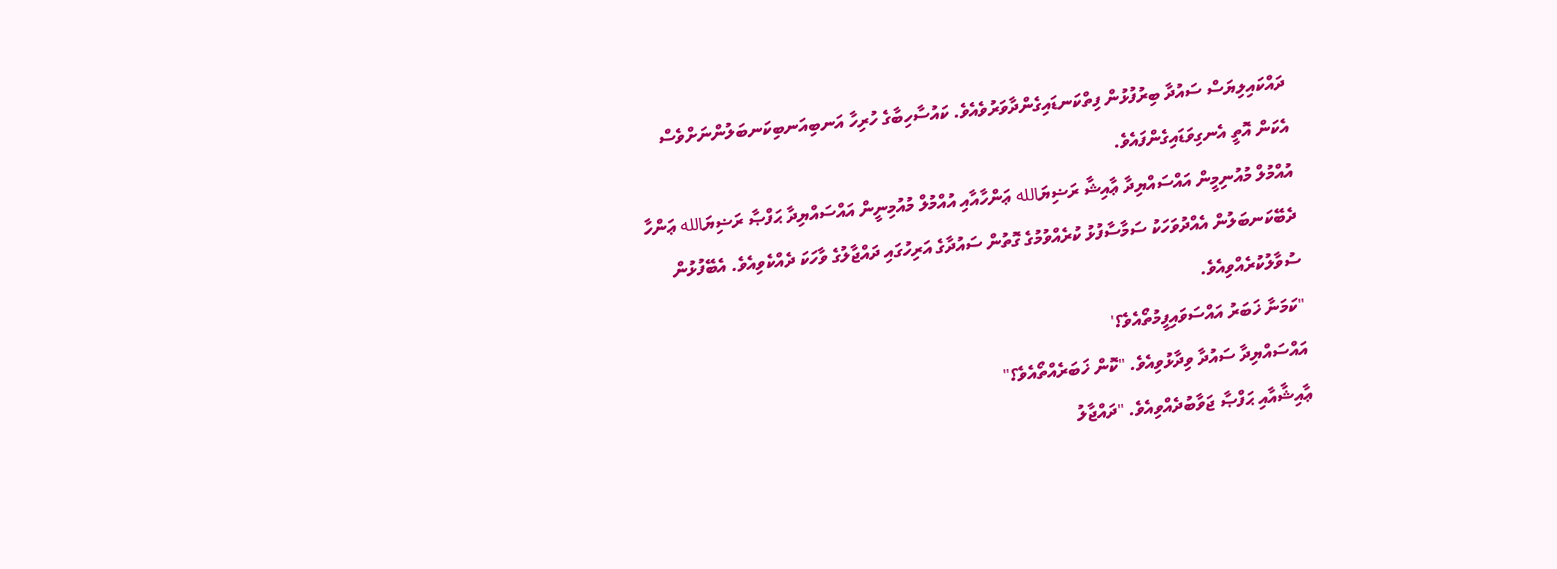ދައްކައިލިޔަސް ސައުދާ ބިރުފުޅުން ފިތްކަނޑައިގެންދާވަރުވެއެވެ. ކައުސާހިބާގެ ހުރިހާ އަނބިއަނބިކަނބަލުންނަށްވެސް އެކަން އޮތީ އެނގިވަޑައިގެންފައެވެ.
އުއްމުލް މުއުނިމީން އައްސައްޔިދާ ޢާއިޝާ ރަޟިޔަالله ޢަންހާއާއި އުއްމުލް މުއުމިނީން އައްސައްޔިދާ ޙަފްޞާ ރަޟިޔަالله ޢަންހާ ދެބޭކަނބަލުން އެއްދުވަހަކު ސަމާސާފުޅު ކުރެއްވުމުގެ ގޮތުން ސައުދާގެ އަރިހުގައި ދައްޖާލުގެ ވާހަކަ ދެއްކެވިއެވެ. އެބޭފުޅުން ސުވާލުކުރެއްވިއެވެ.
"ކަމަނާ ޚަބަރު އައްސަވައިފީމުތޯއެވެ؟'
އައްސައްޔިދާ ސައުދާ ވިދާޅުވިއެވެ. "ކޮން ޚަބަރެއްތޯއެވެ؟"
ޢާއިޝާއާއި ޙަފްޞާ ޖަވާބުދެއްވިއެވެ. "ދައްޖާލު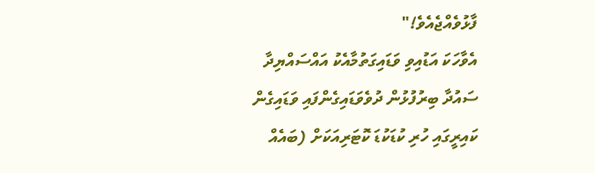ފާޅުވެއްޖެއެވެ!"
އެވާހަކަ އަޑުއިވި ވަޑައިގަތުމާއެކު އައްސައްޔިދާ ސައުދާ ބިރުފުޅުން ދުވެވަޑައިގެންފައި ވަޑައިގެން ކައިރީގައި ހުރި ކުޑަކުޑަ ކޮޓަރިއަކަށް (ބައެއް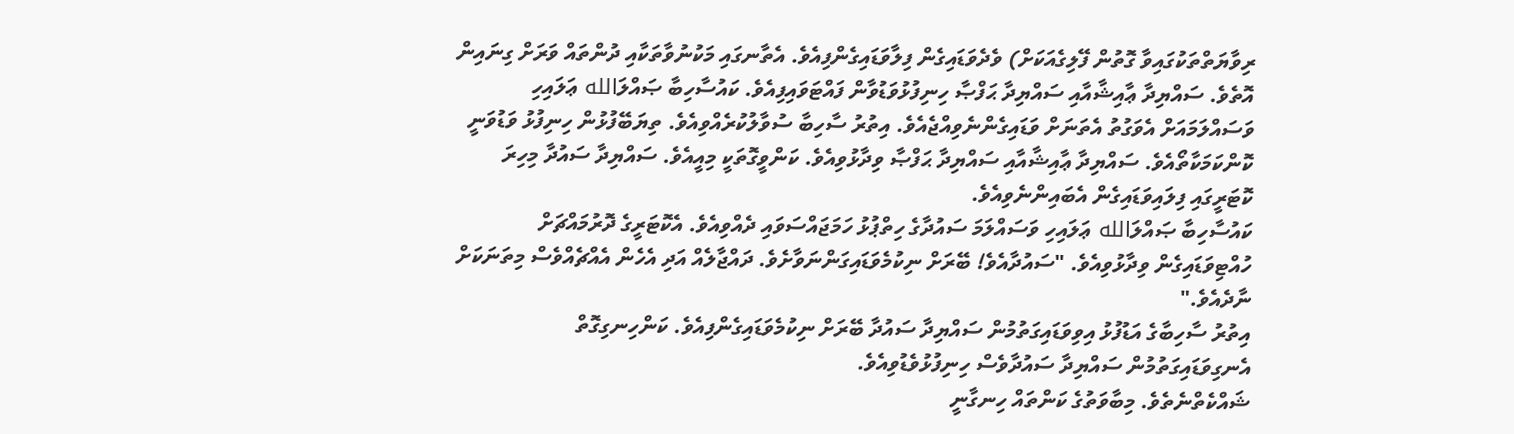ރިވާޔަތްތަކުގައިވާ ގޮތުން ފޭލިގެއަކަށް) ވެދެވަޑައިގެން ފިލާވަޑައިގެންފިއެވެ. އެތާނގައި މަކުނުވާތަކާއި ދުންތައް ވަރަށް ގިނައިން އޮތެވެ. ސައްޔިދާ ޢާއިޝާއާއި ސައްޔިދާ ޙަފްޞާ ހިނިފުޅުވަޑުވާން ފައްޓަވައިފިއެވެ. ކައުސާހިބާ ޞައްލަالله ޢަލައިހި ވަސައްލަމައަށް އެވަގުތު އެތަނަށް ވަޑައިގެންނެވިއްޖެއެވެ. އިތުރު ސާހިބާ ސުވާލުކުރެއްވިއެވެ. ތިޔަބޭފުޅުން ހިނިފުޅު ވަޑުވަނީ ކޮންކަމަކާތޯއެވެ. ސައްޔިދާ ޢާއިޝާއާއި ސައްޔިދާ ޙަފްޞާ ވިދާޅުވިއެވެ. ކަންވީގޮތަކީ މިއީއެވެ. ސައްޔިދާ ސައުދާ މިހިރަ ކޮޓަރީގައި ފިލައިވަޑައިގެން އެބައިންނެވިއެވެ.
ކައުސާހިބާ ޞައްލަالله ޢަލައިހި ވަސައްލަމަ ސައުދާގެ ހިތްޕުޅު ހަމަޖައްސަވައި ދެއްވިއެވެ. އެކޮޓަރީގެ ދޮރުމައްޗަށް ހުއްޓިވަޑައިގެން ވިދާޅުވިއެވެ. "ސައުދާއެވެ! ބޭރަށް ނިކުމެވަޑައިގަންނަވާށެވެ. ދައްޖާލެއް އަދި އެހެން އެއްޗެއްވެސް މިތަނަކަށް ނާދެއެވެ."
އިތުރު ސާހިބާގެ އަޑުފުޅު އިވިވަޑައިގަތުމުން ސައްޔިދާ ސައުދާ ބޭރަށް ނިކުމެވަޑައިގެންފިއެވެ. ކަންހިނގިގޮތް އެނގިވަޑައިގަތުމުން ސައްޔިދާ ސައުދާވެސް ހިނިފުޅުވެޑުވިއެވެ.
ޝައްކެތްނެތެވެ. މިބާވަތުގެ ކަންތައް ހިނގާނީ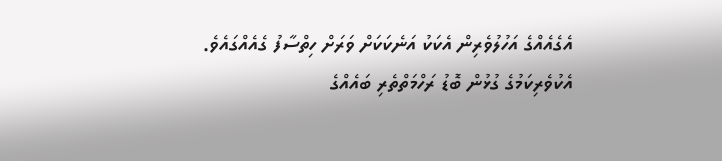އެގެއެއްގެ އަހުލުވެރިން އެކަކު އަނެކަކަށް ވަރަށް ހިތްސާފު ގެއެއްގައެވެ. އެކުވެރިކަމުގެ ގުޅުން ބޮޑު ރަހްމަތްތެރި ބައެއްގެ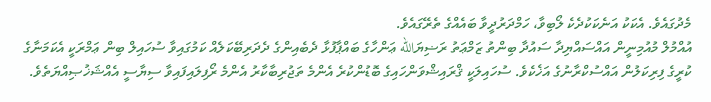މެދުގައެވެ. އެކަކު އަނެކަކުދެކެ ލޯބިވާ، ހަމްދަރުދީވާ ބައެއްގެ ތެރޭގައެވެ.
އުއްމުލް މުއުމިނީން އައްސައްޔިދާ ސައުދާ ބިންތު ޒަމްޢަތު ރަޟިޔަالله ޢަންހާގެ ބައްޕާފުޅާ ދެބެއިންގެ ދެދަރިބޭކަލެއް ކަމުގައިވާ ސުހައިލް ބިން ޢަމްރަކީ އެކަމަނާގެ ކުރީގެ ފިރިކަލުން އައްސުކްރާނުގެ އަޚެކެވެ. ސުހައިލަކީ ޤްރައިޝްވަންހައިގެ ބޮޑުންކުރެ އެންމެ ތަޖުރިބާކާރު އެންމެ ރޯފިލައިފައިވާ ސިޔާސީ އެއްޝަޚުޞިއްޔަތެވެ.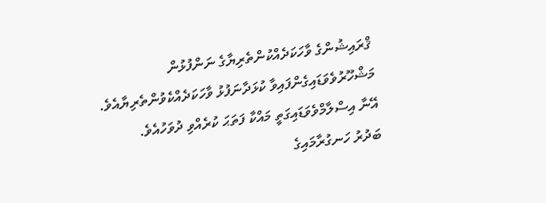ޤްރައިޝުންގެ ވާހަކަދެއްކުންތެރިޔާގެ ނަންފުޅުން މަޝްހޫރުވެވަޑައިގެންފައިވާ ކުޅަދާނަފުޅު ވާހަކަދެއްކެވުންތެރިޔާއެވެ. އޭނާ އިސްލާމްވެވަޑައިގަތީ މައްކާ ފަތަޙަ ކުރެއްވި ދުވަހުއެވެ.
ބަދުރު ހަނގުރާމައިގެ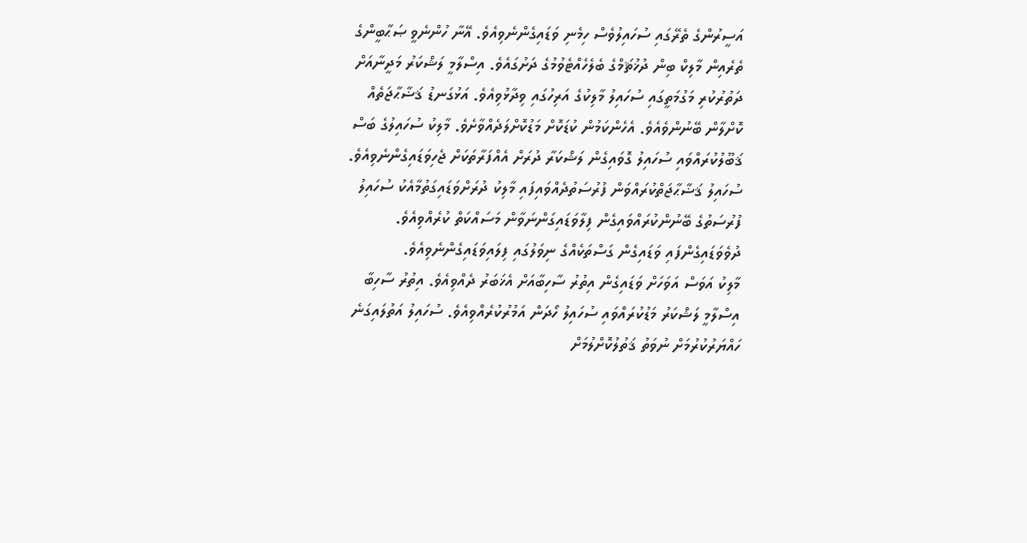އަސީރުންގެ ތެރޭގައި ސުހައިލުވެސް ހިމެނި ވަޑައިގެންނެވިއެވެ. އޭނާ ހުންނެވީ ޞަޙާބީންގެ ތެރެއިން މާލިކް ބިން ދުޚުޘަމްގެ ބެލެހެއްޓެވުމުގެ ދަށުގައެވެ. އިސްލާމީ ލަޝްކަރު މަދީނާއަށް ދަތުރުކުރި މަގުމަތީގައި ސުހައިލު މާލިކުގެ އަރިހުގައި ވިދާޅުވިއެވެ. އަޅުގަނޑު ޤަޟާޙާޖަތެއް ކޮށްލާން ބޭނުންވެއެވެ. އެހެންކަމުން ކުޑަކޮށް މަޑުކޮށްލަދެއްވާށެވެ. މާލިކު ސުހައިލުގެ ބަސް ޤަބޫލުކުރައްވައި ސުހައިލު ގޮވައިގެން ލަޝްކަރާ ދުރަށް އެއްފަރާތަކަށް ޖެހިވަޑައިގެންނެވިއެވެ. ސުހައިލު ޤަޟާޙާޖަތްކުރައްވަން ފުރުސަތުދެއްވައިފައި މާލިކު ދުރަށްވަޑައިގަތުމާއެކު ސުހައިލު ފުރުސަތުގެ ބޭނުންކުރައްވައިގެން ފިލާވަޑައިގަންނަވާން މަސައްކަތް ކުރެއްވިއެވެ. ދުވެވަޑައިގެންފައި ވަޑައިގެން ގަސްތަކެއްގެ ނިވަލުގައި ފިލައިވަޑައިގެންނެވިއެވެ.
މާލިކު އަވަސް އަވަހަށް ވަޑައިގެން އިތުރު ސާހިބާއަށް އެޚަބަރު ދެއްވިއެވެ. އިތުރު ސާހިބާ އިސްލާމީ ލަޝްކަރު މަޑުކުރައްވައި ސުހައިލު ހޯދަން އަމުރުކުރެއްވިއެވެ. ސުހައިލު އަތުލައިގަނެ ހައްޔަރުކުރުމަށް ނުވަތު ޤަތުލުކޮށްލުމަށް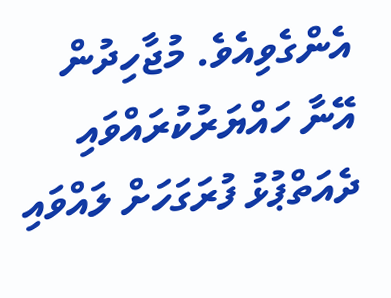އެންގެވިއެވެ. މުޖާހިދުން އޭނާ ހައްޔަރުކުރައްވައި ދެއަތްޕުޅު ފުރަގަހަށް ލައްވައި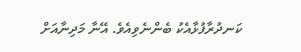ކަނދުރާފުޅާއެކު ބެންނެވިއެވެ. އޭނާ މަދިނާއަށް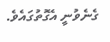ގެނެވުނީ އެގޮތުގައެވެ.